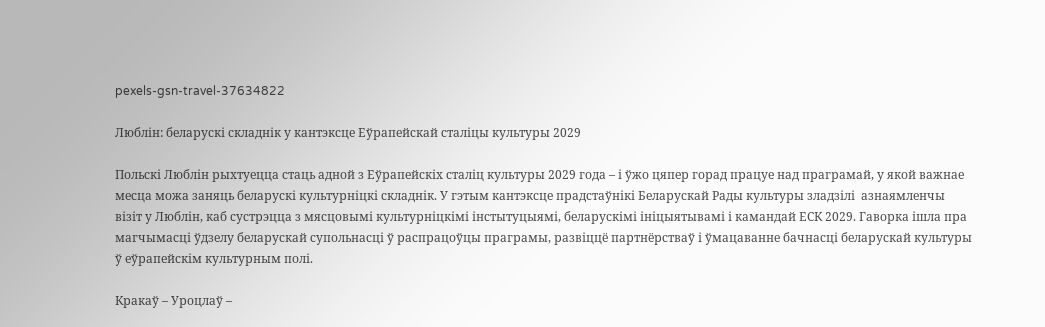pexels-gsn-travel-37634822

Люблін: беларускі складнік у кантэксце Еўрапейскай сталіцы культуры 2029

Польскі Люблін рыхтуецца стаць адной з Еўрапейскіх сталіц культуры 2029 года – і ўжо цяпер горад працуе над праграмай, у якой важнае месца можа заняць беларускі культурніцкі складнік. У гэтым кантэксце прадстаўнікі Беларускай Рады культуры зладзілі  азнаямленчы візіт у Люблін, каб сустрэцца з мясцовымі культурніцкімі інстытуцыямі, беларускімі ініцыятывамі і камандай ЕСК 2029. Гаворка ішла пра магчымасці ўдзелу беларускай супольнасці ў распрацоўцы праграмы, развіццё партнёрстваў і ўмацаванне бачнасці беларускай культуры ў еўрапейскім культурным полі.

Кракаў – Уроцлаў –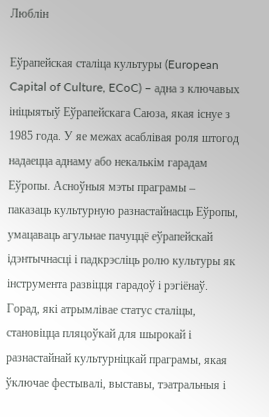Люблін

Еўрапейская сталіца культуры (European Capital of Culture, ECoC) – адна з ключавых ініцыятыў Еўрапейскага Саюза, якая існуе з 1985 года. У яе межах асаблівая роля штогод надаецца аднаму або некалькім гарадам Еўропы. Асноўныя мэты праграмы – паказаць культурную разнастайнасць Еўропы, умацаваць агульнае пачуццё еўрапейскай ідэнтычнасці і падкрэсліць ролю культуры як інструмента развіцця гарадоў і рэгіёнаў. Горад, які атрымлівае статус сталіцы, становіцца пляцоўкай для шырокай і разнастайнай культурніцкай праграмы, якая ўключае фестывалі, выставы, тэатральныя і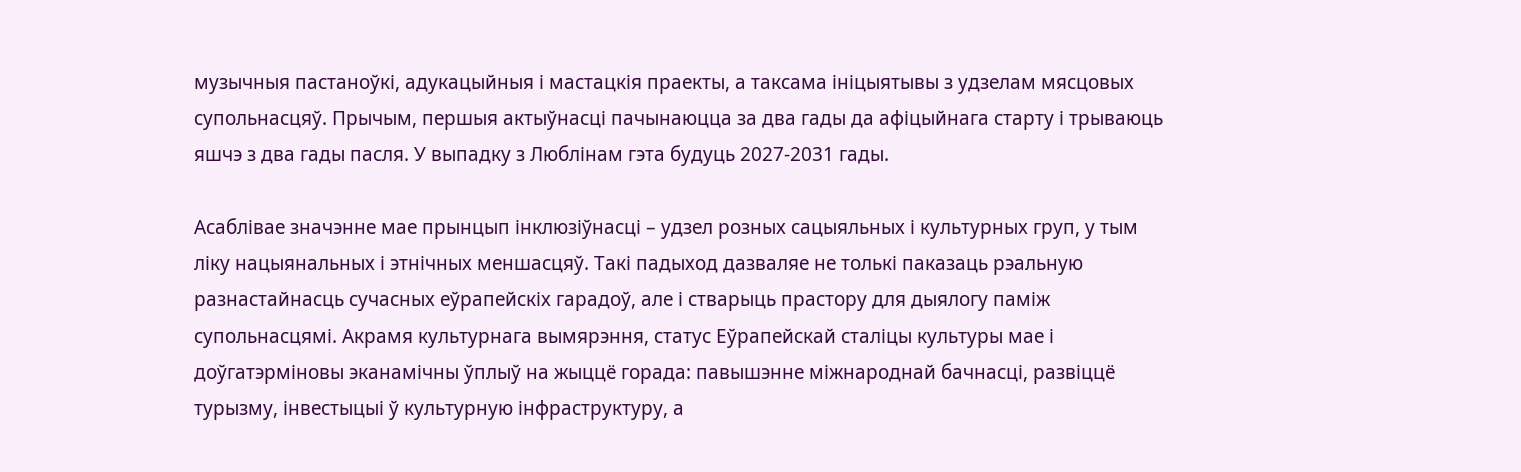музычныя пастаноўкі, адукацыйныя і мастацкія праекты, а таксама ініцыятывы з удзелам мясцовых супольнасцяў. Прычым, першыя актыўнасці пачынаюцца за два гады да афіцыйнага старту і трываюць яшчэ з два гады пасля. У выпадку з Люблінам гэта будуць 2027-2031 гады.

Асаблівае значэнне мае прынцып інклюзіўнасці – удзел розных сацыяльных і культурных груп, у тым ліку нацыянальных і этнічных меншасцяў. Такі падыход дазваляе не толькі паказаць рэальную разнастайнасць сучасных еўрапейскіх гарадоў, але і стварыць прастору для дыялогу паміж супольнасцямі. Акрамя культурнага вымярэння, статус Еўрапейскай сталіцы культуры мае і доўгатэрміновы эканамічны ўплыў на жыццё горада: павышэнне міжнароднай бачнасці, развіццё турызму, інвестыцыі ў культурную інфраструктуру, а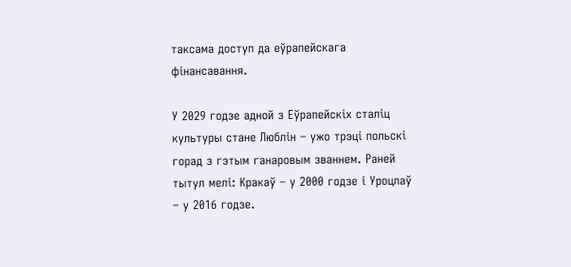таксама доступ да еўрапейскага фінансавання.

У 2029 годзе адной з Еўрапейскіх сталіц культуры стане Люблін – ужо трэці польскі горад з гэтым ганаровым званнем. Раней тытул мелі: Кракаў – у 2000 годзе і Уроцлаў – у 2016 годзе.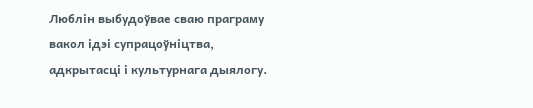Люблін выбудоўвае сваю праграму вакол ідэі супрацоўніцтва, адкрытасці і культурнага дыялогу.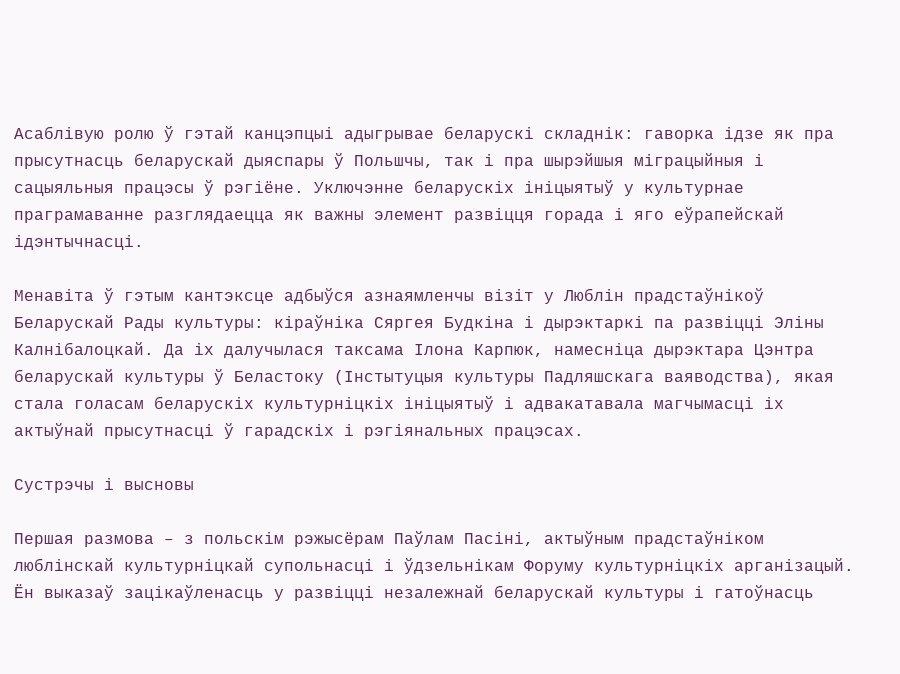Асаблівую ролю ў гэтай канцэпцыі адыгрывае беларускі складнік: гаворка ідзе як пра прысутнасць беларускай дыяспары ў Польшчы, так і пра шырэйшыя міграцыйныя і сацыяльныя працэсы ў рэгіёне. Уключэнне беларускіх ініцыятыў у культурнае праграмаванне разглядаецца як важны элемент развіцця горада і яго еўрапейскай ідэнтычнасці.

Менавіта ў гэтым кантэксце адбыўся азнаямленчы візіт у Люблін прадстаўнікоў Беларускай Рады культуры: кіраўніка Сяргея Будкіна і дырэктаркі па развіцці Эліны Калнібалоцкай. Да іх далучылася таксама Ілона Карпюк, намесніца дырэктара Цэнтра беларускай культуры ў Беластоку (Інстытуцыя культуры Падляшскага ваяводства), якая стала голасам беларускіх культурніцкіх ініцыятыў і адвакатавала магчымасці іх актыўнай прысутнасці ў гарадскіх і рэгіянальных працэсах.

Сустрэчы і высновы

Першая размова – з польскім рэжысёрам Паўлам Пасіні, актыўным прадстаўніком люблінскай культурніцкай супольнасці і ўдзельнікам Форуму культурніцкіх арганізацый. Ён выказаў зацікаўленасць у развіцці незалежнай беларускай культуры і гатоўнасць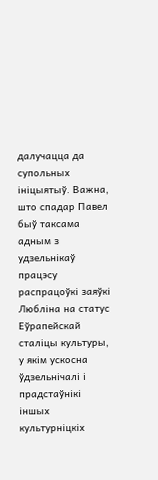далучацца да супольных ініцыятыў. Важна, што спадар Павел быў таксама адным з удзельнікаў працэсу распрацоўкі заяўкі Любліна на статус Еўрапейскай сталіцы культуры, у якім ускосна ўдзельнічалі і прадстаўнікі іншых культурніцкіх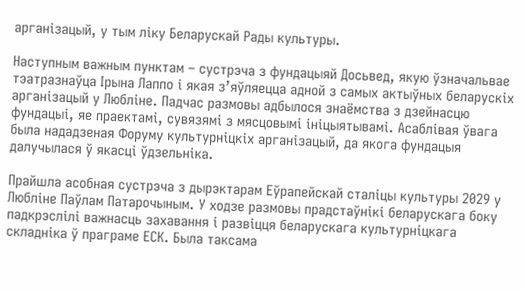арганізацый, у тым ліку Беларускай Рады культуры.

Наступным важным пунктам – сустрэча з фундацыяй Досьвед, якую ўзначальвае тэатразнаўца Ірына Лаппо і якая з’яўляецца адной з самых актыўных беларускіх арганізацый у Любліне. Падчас размовы адбылося знаёмства з дзейнасцю фундацыі, яе праектамі, сувязямі з мясцовымі ініцыятывамі. Асаблівая ўвага была нададзеная Форуму культурніцкіх арганізацый, да якога фундацыя далучылася ў якасці ўдзельніка.

Прайшла асобная сустрэча з дырэктарам Еўрапейскай сталіцы культуры 2029 у Любліне Паўлам Патарочыным. У ходзе размовы прадстаўнікі беларускага боку падкрэслілі важнасць захавання і развіцця беларускага культурніцкага складніка ў праграме ЕСК. Была таксама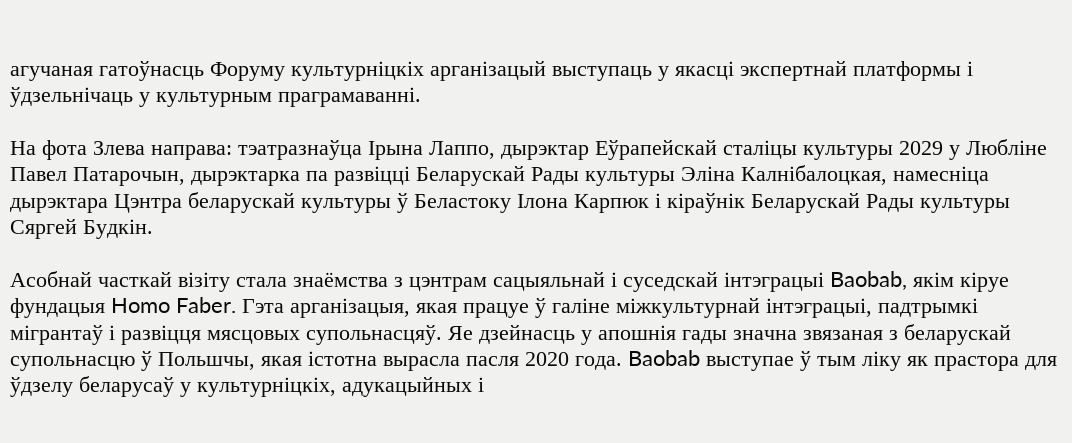агучаная гатоўнасць Форуму культурніцкіх арганізацый выступаць у якасці экспертнай платформы і ўдзельнічаць у культурным праграмаванні.

На фота Злева направа: тэатразнаўца Ірына Лаппо, дырэктар Еўрапейскай сталіцы культуры 2029 у Любліне Павел Патарочын, дырэктарка па развіцці Беларускай Рады культуры Эліна Калнібалоцкая, намесніца дырэктара Цэнтра беларускай культуры ў Беластоку Ілона Карпюк і кіраўнік Беларускай Рады культуры Сяргей Будкін.

Асобнай часткай візіту стала знаёмства з цэнтрам сацыяльнай і суседскай інтэграцыі Baobab, якім кіруе фундацыя Homo Faber. Гэта арганізацыя, якая працуе ў галіне міжкультурнай інтэграцыі, падтрымкі мігрантаў і развіцця мясцовых супольнасцяў. Яе дзейнасць у апошнія гады значна звязаная з беларускай супольнасцю ў Польшчы, якая істотна вырасла пасля 2020 года. Baobab выступае ў тым ліку як прастора для ўдзелу беларусаў у культурніцкіх, адукацыйных і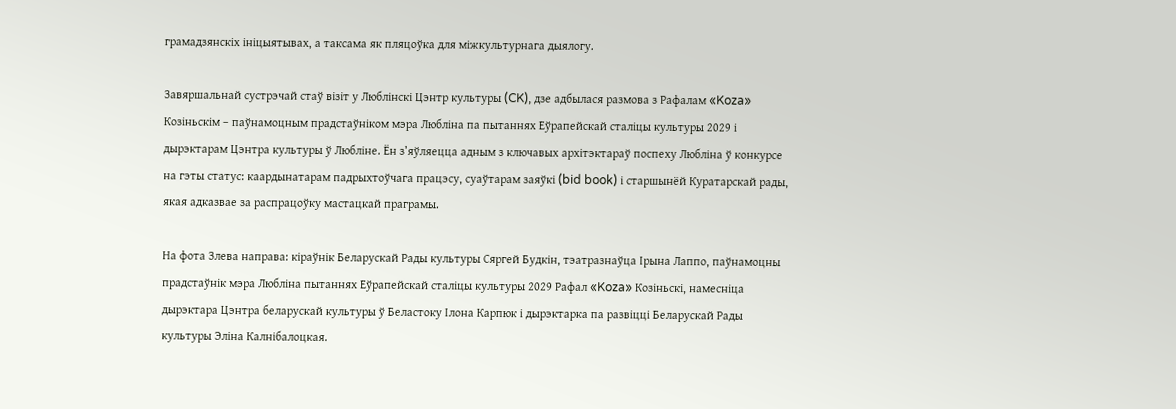грамадзянскіх ініцыятывах, а таксама як пляцоўка для міжкультурнага дыялогу.

Завяршальнай сустрэчай стаў візіт у Люблінскі Цэнтр культуры (CK), дзе адбылася размова з Рафалам «Koza» Козіньскім – паўнамоцным прадстаўніком мэра Любліна па пытаннях Еўрапейскай сталіцы культуры 2029 і дырэктарам Цэнтра культуры ў Любліне. Ён з’яўляецца адным з ключавых архітэктараў поспеху Любліна ў конкурсе на гэты статус: каардынатарам падрыхтоўчага працэсу, суаўтарам заяўкі (bid book) і старшынёй Куратарскай рады, якая адказвае за распрацоўку мастацкай праграмы.

На фота Злева направа: кіраўнік Беларускай Рады культуры Сяргей Будкін, тэатразнаўца Ірына Лаппо, паўнамоцны прадстаўнік мэра Любліна пытаннях Еўрапейскай сталіцы культуры 2029 Рафал «Koza» Козіньскі, намесніца дырэктара Цэнтра беларускай культуры ў Беластоку Ілона Карпюк і дырэктарка па развіцці Беларускай Рады культуры Эліна Калнібалоцкая.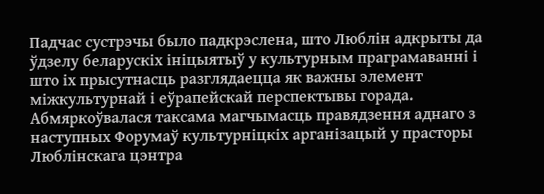Падчас сустрэчы было падкрэслена, што Люблін адкрыты да ўдзелу беларускіх ініцыятыў у культурным праграмаванні і што іх прысутнасць разглядаецца як важны элемент міжкультурнай і еўрапейскай перспектывы горада. Абмяркоўвалася таксама магчымасць правядзення аднаго з наступных Форумаў культурніцкіх арганізацый у прасторы Люблінскага цэнтра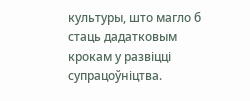культуры, што магло б стаць дадатковым крокам у развіцці супрацоўніцтва.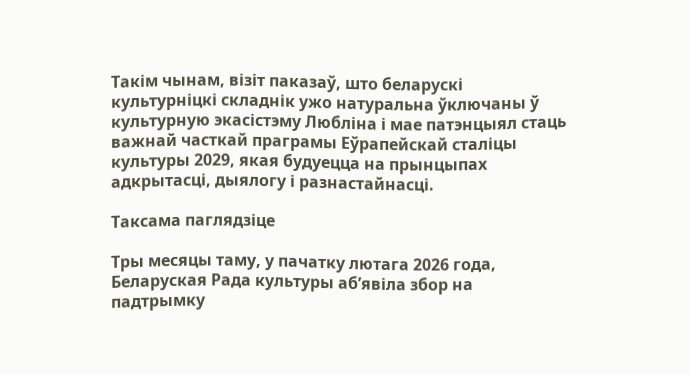Такім чынам, візіт паказаў, што беларускі культурніцкі складнік ужо натуральна ўключаны ў культурную экасістэму Любліна і мае патэнцыял стаць важнай часткай праграмы Еўрапейскай сталіцы культуры 2029, якая будуецца на прынцыпах адкрытасці, дыялогу і разнастайнасці.

Таксама паглядзіце

Тры месяцы таму, у пачатку лютага 2026 года, Беларуская Рада культуры аб’явіла збор на падтрымку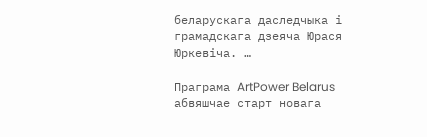беларускага даследчыка і грамадскага дзеяча Юрася Юркевіча. …

Праграма ArtPower Belarus абвяшчае старт новага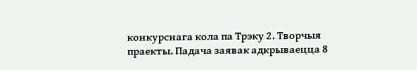конкурснага кола па Трэку 2. Творчыя праекты. Падача заявак адкрываецца 8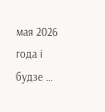мая 2026 года і будзе …